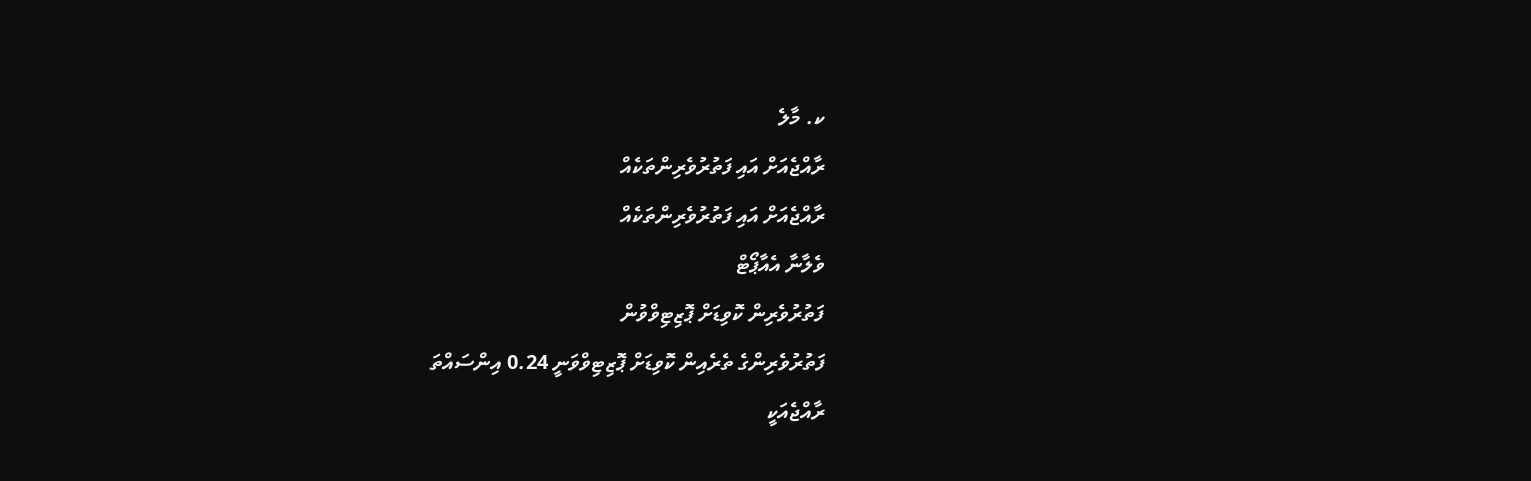ކ. މާލެ
ރާއްޖެއަށް އައި ފަތުރުވެރިންތަކެއް
ރާއްޖެއަށް އައި ފަތުރުވެރިންތަކެއް
ވެލާނާ އެއާޕޯޓް
ފަތުރުވެރިން ކޮވިޑަށް ޕޮޒިޓިވްވުން
ފަތުރުވެރިންގެ ތެރެއިން ކޮވިޑަށް ޕޮޒިޓިވްވަނީ 0.24 އިންސައްތަ
ރާއްޖެއަކީ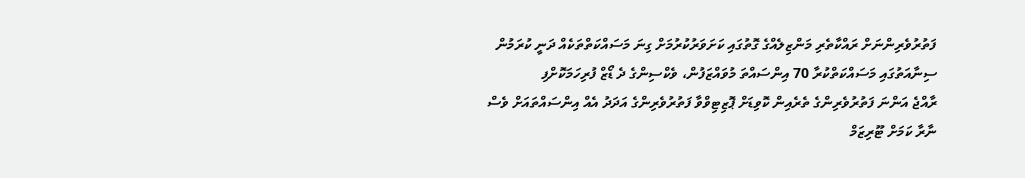ފަތުރުވެރިންނަށް ރައްކާތެރި މަންޒިލެއްގެ ގޮތުގައި ކަށަވަރުކުރުމަށް ގިނަ މަސައްކަތްތަކެއް ދަނީ ކުރަމުން
ސިނާއަތުގައި މަސައްކަތްކުރާ 70 އިންސައްތަ މުވައްޒަފުން، ވެކްސިންގެ ދެ ޑޯޒް ފުރިހަމަކޮށްފި
ރާއްޖެ އަންނަ ފަތުރުވެރިންގެ ތެރެއިން ކޮވިޑަށް ޕޮޒިޓިވްވާ ފަތުރުވެރިންގެ އަދަދު އެއް އިންސައްތައަށް ވެސް ނާރާ ކަމަށް ޓޫރިޒަމް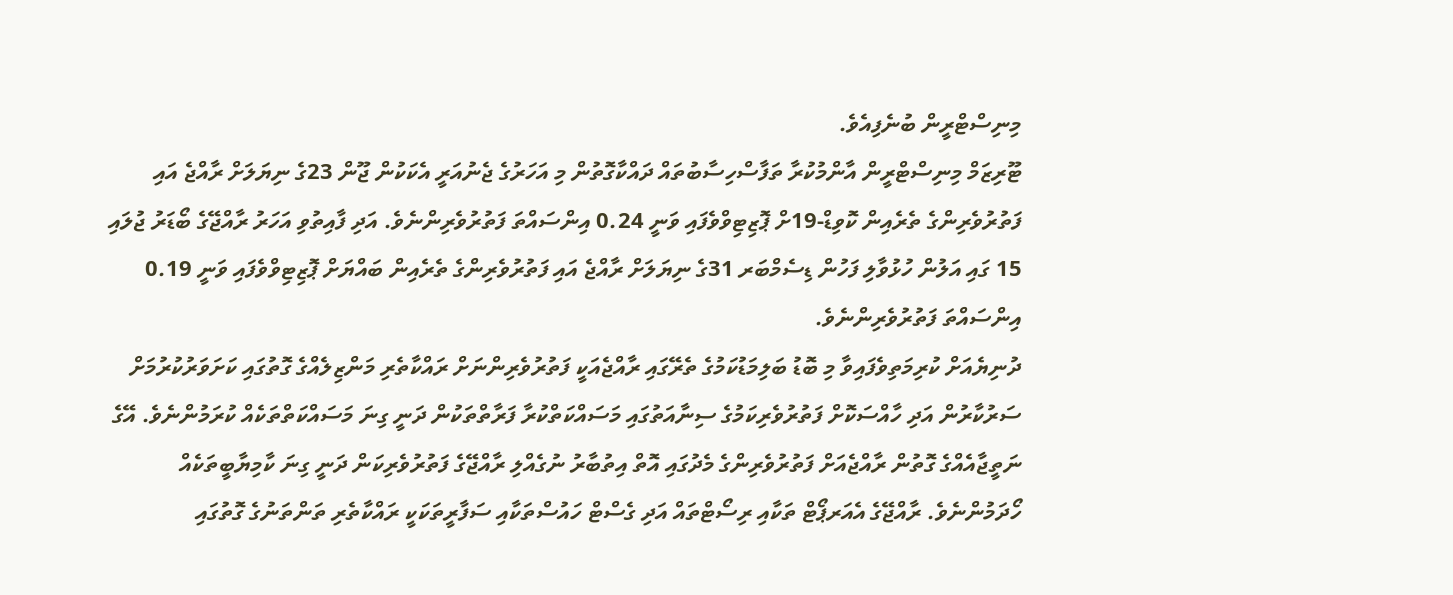މިނިސްޓްރީން ބުނެފިއެވެ.
ޓޫރިޒަމް މިނިސްޓްރީން އާންމުކުރާ ތަފާސްހިސާބުތައް ދައްކާގޮތުން މި އަހަރުގެ ޖެނުއަރީ އެކަކުން ޖޫން 23ގެ ނިޔަލަށް ރާއްޖެ އައި ފަތުރުވެރިންގެ ތެރެއިން ކޮވިޑް-19ށް ޕޮޒިޓިވްވެފައި ވަނީ 0.24 އިންސައްތަ ފަތުރުވެރިންނެވެ. އަދި ފާއިތުވި އަހަރު ރާއްޖޭގެ ބޯޑަރު ޖުލައި 15 ގައި އަލުން ހުޅުވާލި ފަހުން ޑިސެމްބަރ 31ގެ ނިޔަލަށް ރާއްޖެ އައި ފަތުރުވެރިންގެ ތެރެއިން ބައްޔަށް ޕޮޒިޓިވްވެފައި ވަނީ 0.19 އިންސައްތަ ފަތުރުވެރިންނެވެ.
ދުނިޔެއަށް ކުރިމަތިވެފައިވާ މި ބޮޑު ބަލިމަޑުކަމުގެ ތެރޭގައި ރާއްޖެއަކީ ފަތުރުވެރިންނަށް ރައްކާތެރި މަންޒިލެއްގެ ގޮތުގައި ކަށަވަރުކުރުމަށް ސަރުކާރުން އަދި ހާއްސަކޮށް ފަތުރުވެރިކަމުގެ ސިނާއަތުގައި މަސައްކަތްކުރާ ފަރާތްތަކުން ދަނީ ގިނަ މަސައްކަތްތަކެއް ކުރަމުންނެވެ. އޭގެ ނަތީޖާއެއްގެ ގޮތުން ރާއްޖެއަށް ފަތުރުވެރިންގެ މެދުގައި އޮތް އިތުބާރު ނުގެއްލި ރާއްޖޭގެ ފަތުރުވެރިކަން ދަނީ ގިނަ ކާމިޔާބީތަކެއް ހޯދަމުންނެވެ. ރާއްޖޭގެ އެއަރޕޯޓް ތަކާއި ރިސޯޓްތައް އަދި ގެސްޓް ހައުސްތަކާއި ސަފާރީތަކަކީ ރައްކާތެރި ތަންތަނުގެ ގޮތުގައި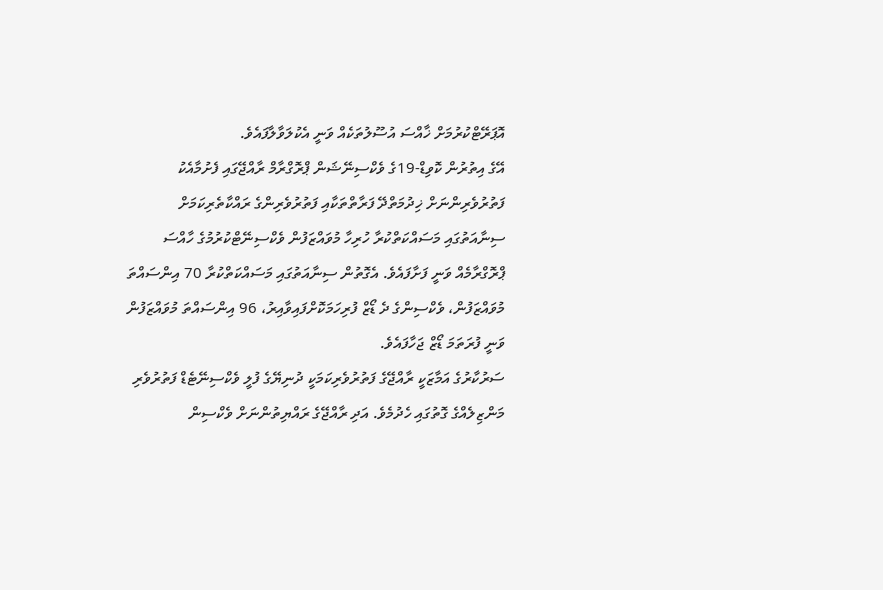އޮޕަރޭޓްކުރުމަށް ޚާއްސަ އުސޫލުތަކެއް ވަނީ އެކުލަވާލާފައެވެ.
އޭގެ އިތުރުން ކޮވިޑް-19ގެ ވެކްސިނޭޝަން ޕްރޮގްރާމް ރާއްޖޭގައި ފެށުމާއެކު ފަތުރުވެރިންނަށް ޚިދުމަތްދޭ ފަރާތްތަކާއި ފަތުރުވެރިންގެ ރައްކާތެރިކަމަށް ސިނާއަތުގައި މަސައްކަތްކުރާ ހުރިހާ މުވައްޒަފުން ވެކްސިނޭޓްކުރުމުގެ ހާއްސަ ޕްރޮގްރާމެއް ވަނީ ފަށާފައެވެ. އެގޮތުން ސިނާއަތުގައި މަސައްކަތްކުރާ 70 އިންސައްތަ މުވައްޒަފުން، ވެކްސިންގެ ދެ ޑޯޒް ފުރިހަމަކޮށްފައިވާއިރު، 96 އިންސައްތަ މުވައްޒަފުން ވަނީ ފުރަތަމަ ޑޯޒް ޖަހާފައެވެ.
ސަރުކާރުގެ އަމާޒަކީ ރާއްޖޭގެ ފަތުރުވެރިކަމަކީ ދުނިޔޭގެ ފުލީ ވެކްސިނޭޓެޑް ފަތުރުވެރި މަންޒިލެއްގެ ގޮތުގައި ހެދުމެވެ. އަދި ރާއްޖޭގެ ރައްޔިތުންނަށް ވެކްސިން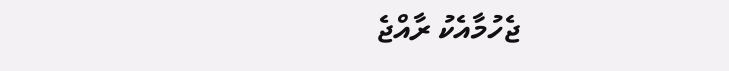ޖެހުމާއެކު ރާއްޖެ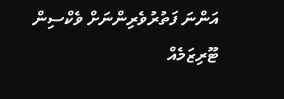އަންނަ ފަތުރުވެރިންނަށް ވެކްސިން ޓޫރިޒަމެއް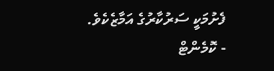ފެށުމަކީ ސަރުކާރުގެ އަމާޒެކެވެ.
- ކޮމެންޓް